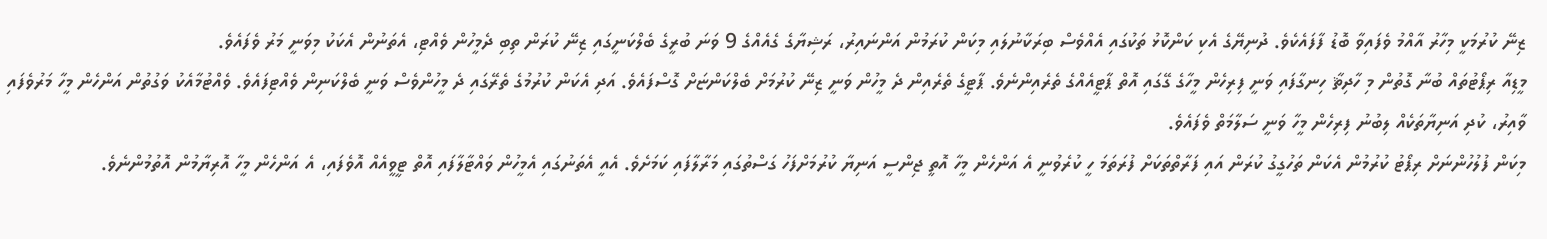ޒިނޭ ކުރުމަކީ މިހާރު އާއްމު ވެފައިވާ ބޮޑު ފާފައެކެވެ. ދުނިޔޭގެ އެކި ކަންކޮޅު ތަކުގައި އެއްވެސް ބިރަކާނުލައި މިކަން ކުރަމުން އަންނައިރު، ރަޝިޔާގެ ގެއެއްގެ 9 ވަނަ ބުރީގެ ބެލްކަނީގައި ޒިނޭ ކުރަން ތިބި ދެމީހުން ވެއްޓި، އެތަނުން އެކަކު މިވަނީ މަރު ވެފައެވެ.
މީޑިއާ ރިޕޯޓުތައް ބުނާ ގޮތުން މި ހާދިޘާ ހިނގާފައި ވަނީ ފިރިހެން މީހާގެ ގޭގައި އޮތް ޕާޓީއެއްގެ ތެރެއިންނެވެ. ޕާޓީގެ ތެރެއިން ދެ މީހުން ވަނީ ޒިނޭ ކުރުމަށް ބެލްކަންޏަށް ގޮސްފައެވެ. އަދި އެކަން ކުރުމުގެ ތެރޭގައި ދެ މީހުންވެސް ވަނީ ބެލްކަނިން ވެއްޓިފައެވެ. ވެއްޓުމާއެކު ވަގުތުން އަންހެން މީހާ މަރުވެފައި ވާއިރު، ކުދި އަނިޔާތަކެއް ލިބުނު ފިރިހެން މީހާ ވަނީ ސަލާމަތް ވެފައެވެ.
މިކަން ފުލުހުންނަށް ރިޕޯޓު ކުރުމުން އެކަން ތަހުގީގު ކުރަން އައި ފަރާތްތަކަށް ފުރަތަމަ ހީ ކުރެވުނީ އެ އަންހެން މީހާ އޮތީ ޖިންސީ އަނިޔާ ކުރުމަށްފަހު ގަސްތުގައި މަރާލާފައި ކަމަށެވެ. އެއީ އެތަނުގައި އެމީހުން ވައްޓާލާފައި އޮތް ޓީވީއެއް އޮވެފައި، އެ އަންހެން މީހާ އޮރިޔާމުން އޮތުމުންނެވެ.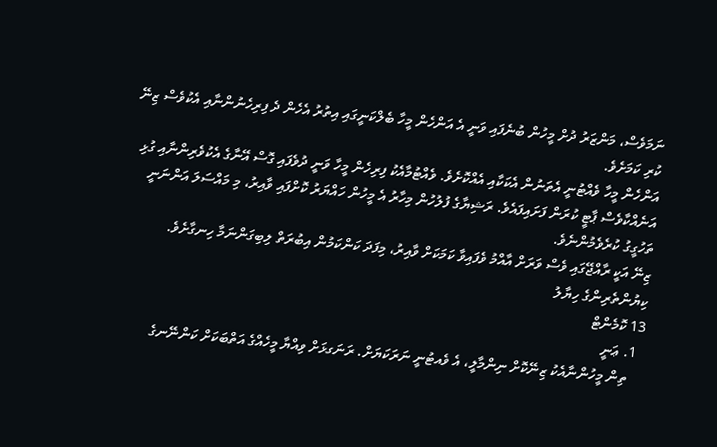ނަމަވެސް، މަންޒަރު ދުށް މީހުން ބުނެފައި ވަނީ އެ އަންހެން މީހާ ބެލްކަނީގައި އިތުރު އެހެން ދެ ފިރިހެނުންނާއި އެކުވެސް ޒިނޭ ކުރި ކަމަށެވެ.
އަންހެން މީހާ ވެއްޓުނީ އެތަނުން އެކަކާއި އެއްކޮށެވެ. ވެއްޓުމާއެކު ފިރިހެން މީހާ ވަނީ ދުވެފައި ގޮސް އޭނާގެ އެކުވެރިންނާއި ގުޅި އަނެއްކާވެސް ޕާޓީ ކުރަން ފަށައިފައެވެ. ރަޝިޔާގެ ފުލުހުން މިހާރު އެ މީހުން ހައްޔަރު ކޮށްފައި ވާއިރު، މި މައްސަލަ އަންނަނީ ތަހުގީގު ކުރެވެމުންނެވެ.
ޒިނޭ އަކީ ރާއްޖޭގައި ވެސް ވަރަށް އާއްމު ވެފައިވާ ކަމަކަށް ވާއިރު، މިފަދަ ކަންކަމުން އިބުރަތް ލިބިގަންނަމާ ހިނގާށެވެ.
ކިޔުންތެރިންގެ ހިޔާލު
13 ކޮމެންޓް
  1. ޢަނީ
    ތިން މީހުންނާއެކު ޒިނޭކޮށް ނިންމާލީ، އެ ވެއޓުނީ ނަރަކަޔަށް. ރަނަގޅަށް ވިއްޔާ މީހެއްގެ އަތްބަކަށް ކަންނޭނގެ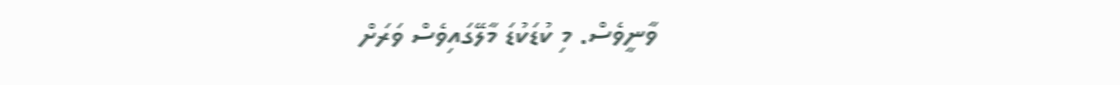ވާނީވެސް. މި ކުޑަކުޑަ މާލޭގައިވެސް ވަރަށް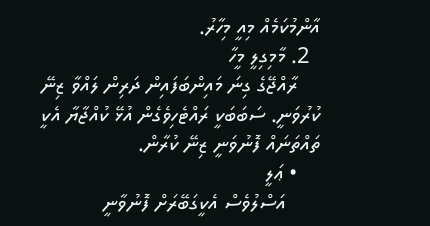އާންމުކަމެއް މިއީ މިހާރު.
  2. މާމިގިލީ މީހާ
    ރާއްޖޭގެ ގިނަ މައިންބަފައިން ދަރިން ލައްވާ ޒިނޭ ކުރުވަނީ. ސަބަބަކީ ރައްޓެހިވެގެން އުޅޭ ކުއްޖާޔާ އެކީ ތައްތަނައް ފޮނުވަނީ ޒިނޭ ކުރާން.
    • ޢަލީ
      އަސްލުވެސް އެކީގަބޭރަށް ފޮނުވާނީ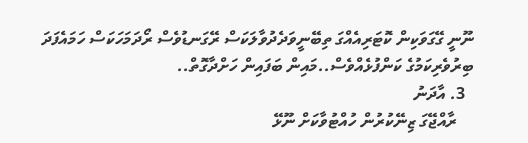ނޫނީ ގޭގަވަކިން ކޮޓަރިއެއްގަ ތިބޭނީވަދެދުވާލަކަސް ރޭގަނޑުވެސް ރޯދަމަހަކަސް ހަމައެފަދަ ބިރުވެރިކަމުގެ ކަންފުޅެއްވެސް..މައިން ބަފައިން ހަށްދާގޮތް..
  3. އާދަނު
    ރާއްޖޭގަ ޒިނޭކުރުން ހުއްޓުވާކަށް ނޫޅޭ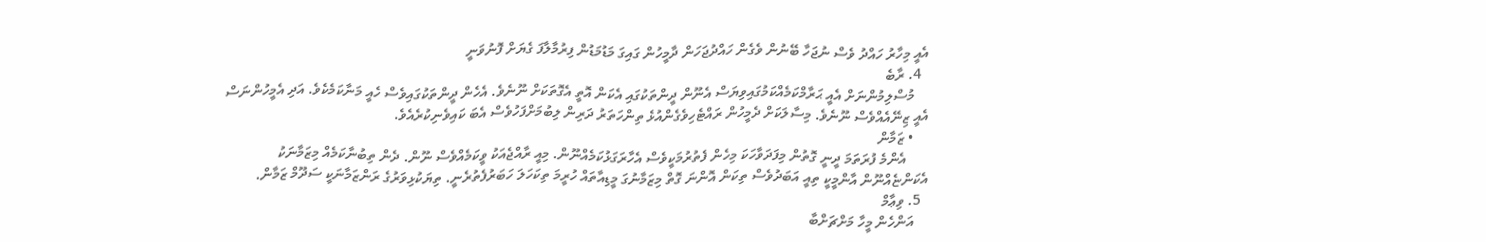އެއީ މިހާރު ހައްދު ވެސް ނުޖަހާ ބޭނުން ވެގެން ހައްދުޖަހަން ދާމީހުން ގައިގަ މަޑުމަޑުން ފިރުމާލާފަ ގެޔަށް ފޮނުވަނީ
  4. ރާބެ
    މުސްލިމުންނަށް އެއީ ޙަރާމްކަމެއްކަމުގައިވިޔަސް އެނޫން ދީންތަކުގައި އެކަން އޮތީ އެގޮތަކަށް ނޫނެވެ. އެހެން ދީންތަކުގައިވެސް ހެއީ މަނާކަމެކެވެ. އަދި އެމީހުންނަސް އެއީ ޒިނޭއެއްވެސް ނޫނެވެ. މިސާލަކަށް ދެމީހުން ރައްޓެހިވެގެންއުޅެ ތިންހަތަރު ދަރިން ލިބުމަށްފަހުވެސް އެބަ ކައިވެނިކުރެއެވެ.
    • ޒަމާން
      އެންމެ ފުރަތަމަ ދީނީ ގޮތުން މިފަދަވާހަކަ މިހެން ފެތުރުމަކީވެސް އެހާރަގަޅުކަމެއްނޫން. މިއީ ރާއްޖެއަކު ވީކަމެއްވެސް ނޫން. ދެން ތިބުނާކަމެއް މިޒަމާނަކު އެކަންޏެއްނޫން އާންމީކީ ތިއީ އަބަދުވެސް ތިކަން އޮންނަ ގޮތް މިޒަމާނުގަ މީޑިއާތައް ހުރީމަ ތިކަހަލަ ހަބަރުފެތުރެނީ. ތިޔަކުޅިވަރުގެ ރަންޒަމާނަކީ ސަދޫމް ޒަމާން.
  5. ވިޢާމް
    އަންހެން މީހާ މަށްޗަށްބާ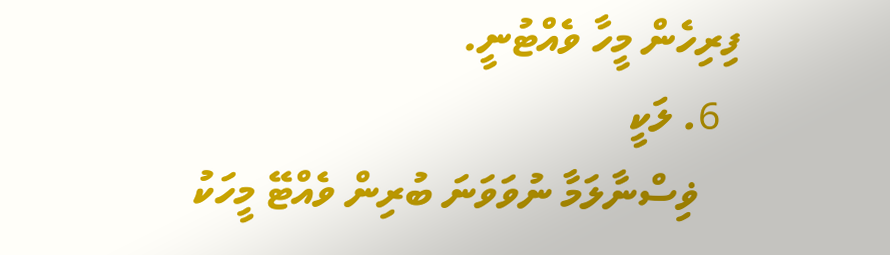ފިރިހެން މީހާ ވެއްޓުނީ.
  6. ލަކީ
    ޥިސްނާލަމާ ނުވަވަނަ ބުރިން ވެއްޓޭ މީހަކު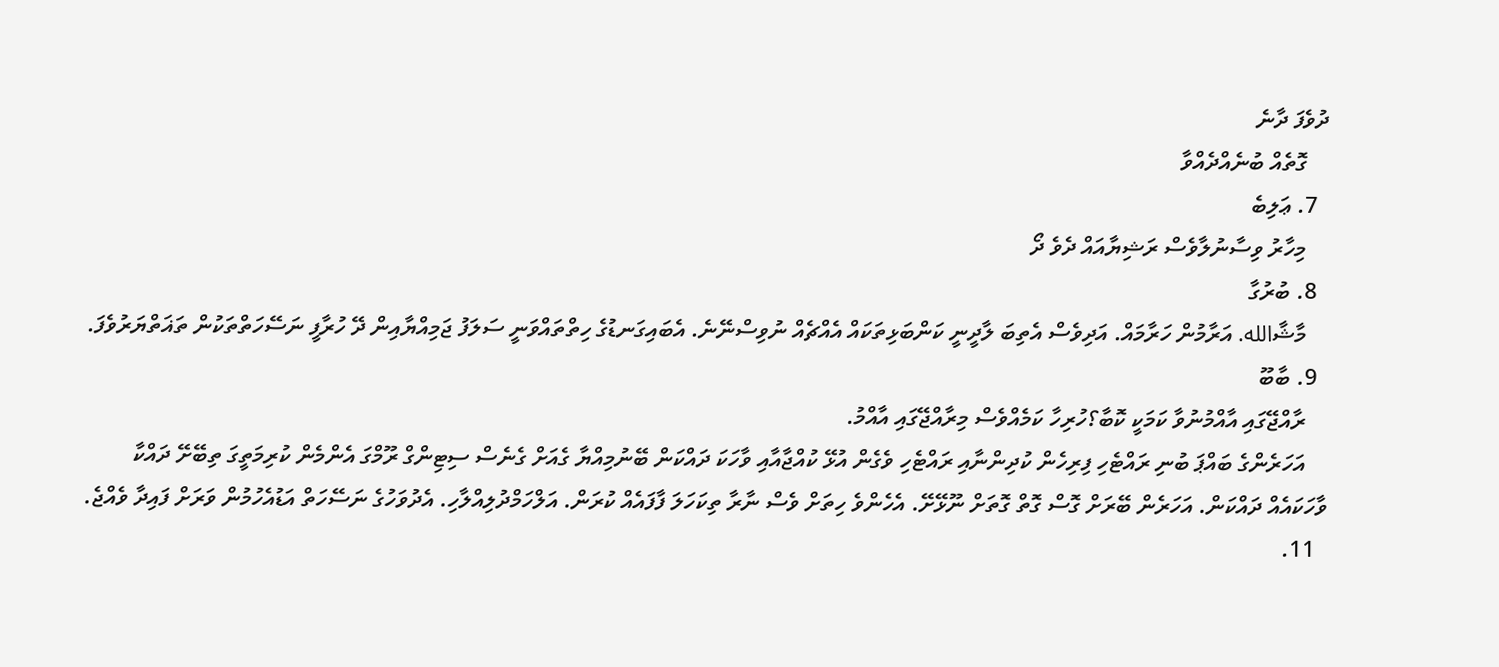ދުވެފަ ދާނެ
    ގޮތެއް ބުނެއްދެއްވާ
  7. ޢަލިބެ
    މިހާރު ވިސާނުލާވެސް ރަޝިޔާއައް ދެވެ ދޯ
  8. ބުރުގާ
    މާޝާالله. އަރާމުން ހަރާމައް. އަދިވެސް އެތިބަ ލާދީނީ ކަންބަޅިތަކައް އެއްޗެއް ނުވިސްނޭނެ. އެބައިގަނޑުގެ ހިތްތައްވަނީ ސަލަފު ޖަމިއްޔާއިން ދޭ ހުރާފީ ނަސޭހަތްތަކުން ތަޣަތްޔަރުވެފަ.
  9. ބާބޫ
    ރާއްޖޭގައި އާއްމުނުވާ ކަމަކީ ކޮބާ؟ހުރިހާ ކަމެއްވެސް މިރާއްޖޭގައި އާއްމު.
    އަހަރެންގެ ބައްޕަ ބުނި ރައްޓެހި ފިރިހެން ކުދިންނާއި ރައްޓެހި ވެގެން އުޅޭ ކުއްޖާއާއި ވާހަކަ ދައްކަން ބޭނުމިއްޔާ ގެއަށް ގެނެސް ސިޓިންގް ރޫމްގަ އެންމެން ކުރިމަތީގަ ތިބޭށޭ ދައްކާ ވާހަކައެއް ދައްކަން. އަހަރެން ބޭރަށް ގޮސް ގޮތް ގޮތަށް ނޫޅޭށޭ. އެހެންވެ ހިތަށް ވެސް ނާރާ ތިކަހަލަ ފާފައެއް ކުރަން. އަލްހަމްދުލިއްލާހި. އެދުވަހުގެ ނަސޭހަތް އަޑުއެހުމުން ވަރަށް ފައިދާ ވެއްޖެ.
  11.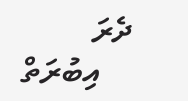ދެރަ
    އިބުރަތް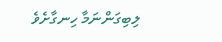ލިބިގަންނަމާ ހިނގާށެވެ